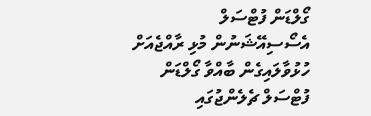ގޯލްޑަން ފުޓްސަލް އެސޯސިއޭޝަނުން މުޅި ރާއްޖެއަށް ހުޅުވާލައިގެން ބާއްވާ ގޯލްޑަން ފުޓްސަލް ޗެލެންޖުގައި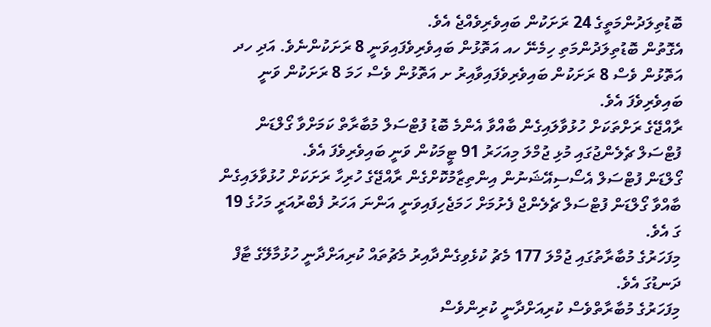ބޮޑުތިލަދުންމަތީގެ 24 ރަށަކުން ބައިވެރިވެއްޖެ އެވެ.
އެގޮތުން ބޮޑުތިލަދުންމަތި ހިމެނޭ ހއ އަތޮޅުން ބައިވެރިވެފައިވަނީ 8 ރަށަކުންނެވެ. އަދި ހދ އަތޮޅުން ވެސް 8 ރަށަކުން ބައިވެރިވެފައިވާއިރު ށ އަތޮޅުން ވެސް ހަމަ 8 ރަށަކުން ވަނީ ބައިވެރިވެފަ އެވެ.
ރާއްޖޭގެ ރަށްތަކަށް ހުޅުވާލައިގެން ބާއްވާ އެންމެ ބޮޑު ފުޓްސަލް މުބާރާތް ކަމަށްވާ ގޯލްޑަން ފުޓްސަލް ޗެލެންޖުގައި މުޅި ޖުމްލަ މިއަހަރު 91 ޓީމަކުން ވަނީ ބައިވެރިވެފަ އެވެ.
ގޯލްޑަން ފުޓްސަލް އެސޯސިއޭޝަނުން އިންތިޒާމުކޮށްގެން ރާއްޖޭގެ ހުރިހާ ރަށަކަށް ހުޅުވާލައިގެން ބާއްވާ ގޯލްޑަން ފުޓްސަލް ޗެލެންޖް ފެށުމަށް ހަމަޖެހިފައިވަނީ އަންނަ އަހަރު ފެބްރުއަރީ މަހުގެ 19 ގަ އެވެ.
މިފަހަރުގެ މުބާރާތުގައި ޖުމްލަ 177 މެޗު ކުޅެވިގެންދާއިރު މެޗުތައް ކުރިއަށްދާނީ ހުޅުމާލޭގެ ޓާފް ދަނޑުގަ އެވެ.
މިފަހަރުގެ މުބާރާތްވެސް ކުރިއަށްދާނީ ކުރިންވެސް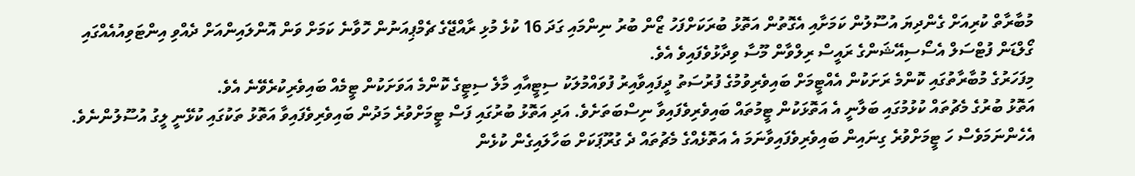މުބާރާތް ކުރިއަށް ގެންދިޔަ އުސޫލުން ކަމަށާއި އެގޮތުން އަތޮޅު ބުރަކަށްފަހު ޒޯން ބުރު ނިންމައި ގަދަ 16 ކުޅެ މުޅި ރާއްޖޭގެ ޗެމްޕިއަނުން ހޮވާނެ ކަމަށް ވަން އޮންލައިންއަށް ދެއްވި އިންޓަވިއުއެއްގައި ގޯލްޑަން ފުޓްސަލް އެސޯސިއޭޝަންގެ ރައީސް ރިލްވާން މޫސާ ވިދާޅުވެފައިވެ އެވެ.
މިފަހަރުގެ މުބާރާތުގައި ކޮންމެ ރަށަކުން އެއްޓީމަށް ބައިވެރިވުމުގެ ފުރުސަތު ދީފައިވާއިރު ފުވައްމުލަކު ސިޓީއާއި މާލެ ސިޓީގެ ކޮންމެ އަވަށަކުން ޓީމެއް ބައިވެރިކުރެވޭނެ އެވެ.
އަތޮޅު ބުރުގެ މެޗުތައް ކުޅުމުގައި ބަލާނީ އެ އަތޮޅަކުން ޓީމުތައް ބައިވެރިވެފައިވާ ނިސްބަތަށެވެ. އަދި އަތޮޅު ބުރުގައި ފަސް ޓީމަށްވުރެ މަދުން ބައިވެރިވެފައިވާ އަތޮޅު ތަކުގައި ކުޅޭނީ ލީގު އުސޫލުންނެވެ.
އެހެންނަމަވެސް ހަ ޓީމަށްވުރެ ގިނައިން ބައިވެރިވެފައިވާނަމަ އެ އަތޮޅެއްގެ މެޗުތައް ދެ ގުރޫޕަކަށް ބަހާލައިގެން ކުޅެން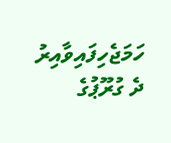ހަމަޖެހިފައިވާއިރު ދެ ގުރޫޕުގެ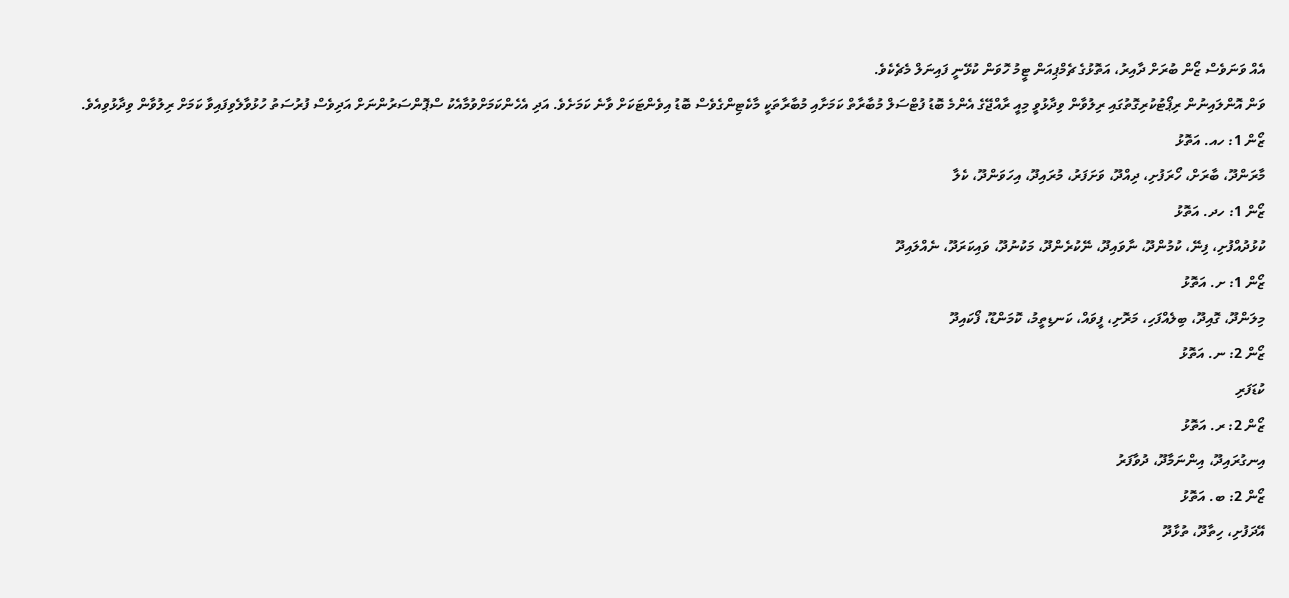އެއް ވަނަވެސް ޒޯން ބުރަށް ދާއިރު، އަތޮޅުގެ ޗެމްޕިއަން ޓީމު ހޮވަން ކުޅޭނީ ފައިނަލް މެޗެކެވެ.
ވަން އޮންލައިނުން ރިޕޯޓުކުރިގޮތުގައި ރިލުވާން ވިދާޅުވީ މިއީ ރާއްޖޭގެ އެންމެ ބޮޑު ފުޓްސަލް މުބާރާތް ކަމަށާއި މުބާރާތަކީ މާކެޓިންގެވެސް ބޮޑު އިވެންޓަކަށް ވާނެ ކަމަށެވެ. އަދި އެހެންކަމަށްވުމާއެކު ސްޕޮންސަރުންނަށް އަދިވެސް ފުރުސަތު ހުޅުވާލެވިފައިވާ ކަމަށް ރިލުވާން ވިދާޅުވިއެވެ.
ޒޯން 1: ހއ. އަތޮޅު
މާރަންދޫ، ބާރަށް، ހޯރަފުށި، ދިއްދޫ، ވަށަފަރު، މުރައިދޫ، އިހަވަންދޫ، ކެލާ
ޒޯން 1: ހދ. އަތޮޅު
ކުޅުދުއްފުށި، ފިނޭ، ކުމުންދޫ، ނާވައިދޫ، ނޭކުރެންދޫ، މަކުނުދޫ، ވައިކަރަދޫ، ނެއްލައިދޫ
ޒޯން 1: ށ. އަތޮޅު
މިލަންދޫ، ގޮއިދޫ، ބިލެއްފަހި، މަރޮށި، ފީވައް، ކަނޑިތީމު، ކޮމަންޑޫ، ފޯކައިދޫ
ޒޯން 2: ނ. އަތޮޅު
ކުޑަފަރި
ޒޯން 2: ރ. އަތޮޅު
އިނގުރައިދޫ، އިންނަމާދޫ، ދުވާފަރު
ޒޯން 2: ބ. އަތޮޅު
އޭދަފުށި، ހިތާދޫ، ތުޅާދޫ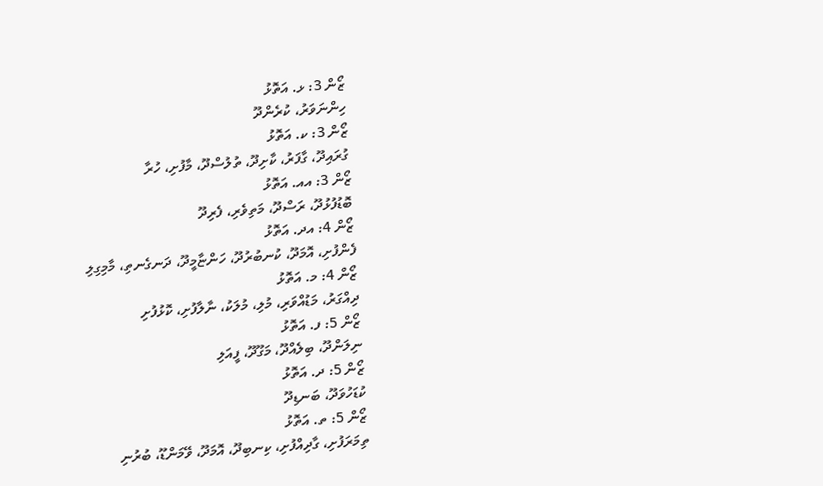ޒޯން 3: ޅ. އަތޮޅު
ހިންނަވަރު، ކުރެންދޫ
ޒޯން 3: ކ. އަތޮޅު
ގުރައިދޫ، ގާފަރު، ކާށިދޫ، ތުލުސްދޫ، މާފުށި، ހުރާ
ޒޯން 3: އއ. އަތޮޅު
ބޮޑުފުޅުދޫ، ރަސްދޫ، މަތިވެރި، ފެރިދޫ
ޒޯން 4: އދ. އަތޮޅު
ފެންފުށި، އޮމަދޫ، ކުނބުރުދޫ، ހަންޏާމީދޫ، ދަނގެނތި، މާމިގިލި
ޒޯން 4: މ. އަތޮޅު
ދިއްގަރު، މަޑުއްވަރި، މުލި، މުލަކު، ނާލާފުށި، ކޮޅުފުށި
ޒޯން 5: ފ. އަތޮޅު
ނިލަންދޫ، ބިލެއްދޫ، މަގޫދޫ، ފީއަލި
ޒޯން 5: ދ. އަތޮޅު
ކުޑަހުވަދޫ، ބަނޑިދޫ
ޒޯން 5: ތ. އަތޮޅު
ތިމަރަފުށި، ގާދިއްފުށި، ކިނބިދޫ، އޮމަދޫ، ވޭމަންޑޫ، ބުރުނި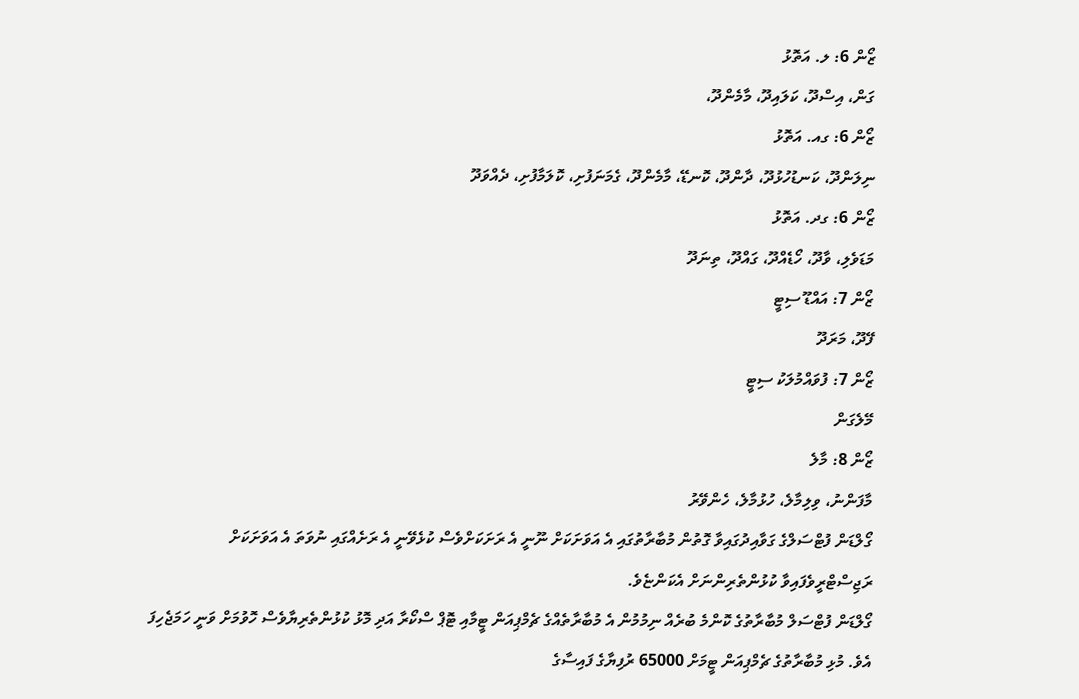ޒޯން 6: ލ. އަތޮޅު
ގަން، އިސްދޫ، ކަލައިދޫ، މާމެންދޫ،
ޒޯން 6: ގއ. އަތޮޅު
ނިލަންދޫ، ކަނޑުހުޅުދޫ، ދާންދޫ، ކޮނޑޭ، މާމެންދޫ، ގެމަނަފުށި، ކޮލަމާފުށި، ދެއްވަދޫ
ޒޯން 6: ގދ. އަތޮޅު
މަޑަވެލި، ވާދޫ، ހޯޑެއްދޫ، ގައްދޫ، ތިނަދޫ
ޒޯން 7: އައްޑޫ ސިޓީ
ފޭދޫ، މަރަދޫ
ޒޯން 7: ފުވައްމުލަކު ސިޓީ
މޭލެގަން
ޒޯން 8: މާލެ
މާފަންނު، ވިލިމާލެ، ހުޅުމާލެ، ހެންވޭރު
ގޯލްޑަން ފުޓްސަލްގެ ގަވާއިދުގައިވާ ގޮތުން މުބާރާތުގައި އެ އަވަށަކަށް ނޫނީ އެ ރަށަކަށްވެސް ކުޅެވޭނީ އެ ރަށެއްގައި ނުވަތަ އެ އަވަށަކަށް ރަޖިސްޓްރީވެފައިވާ ކުޅުންތެރިންނަށް އެކަންޏެވެ.
ގޯލްޑަން ފުޓްސަލް މުބާރާތުގެ ކޮންމެ ބުރެއް ނިމުމުން އެ މުބާރާތެއްގެ ޗެމްޕިއަން ޓީމާއި ޓޮޕް ސްކޯރާ އަދި މޮޅު ކުޅުންތެރިޔާވެސް ހޮވުމަށް ވަނީ ހަމަޖެހިފަ އެވެ. މުޅި މުބާރާތުގެ ޗެމްޕިއަން ޓީމަށް 65000 ރުފިޔާގެ ފައިސާގެ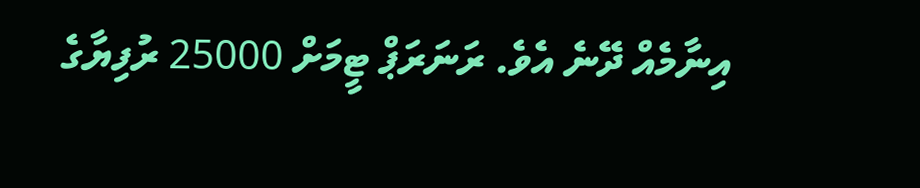އިނާމެއް ދޭނެ އެވެ. ރަނަރަޕް ޓީމަށް 25000 ރުފިޔާގެ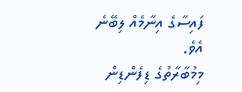ފައިސާގެ އިނާމެއް ލިބޭނެ އެވެ.
މިމުބާރާތުގެ ޑިފެންޑިން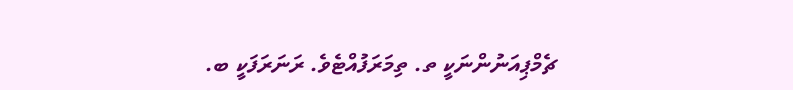ޗެމްޕިއަނުންނަކީ ތ. ތިމަރަފުއްޓެވެ. ރަނަރަފަކީ ބ.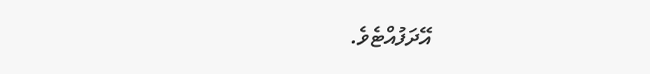އޭދަފުއްޓެވެ.